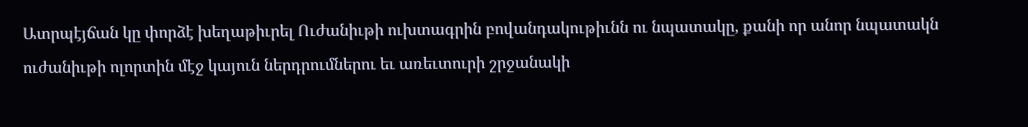Ատրպէյճան կը փորձէ խեղաթիւրել Ուժանիւթի ուխտագրին բովանդակութիւնն ու նպատակը, քանի որ անոր նպատակն ուժանիւթի ոլորտին մէջ կայուն ներդրումներու եւ առեւտուրի շրջանակի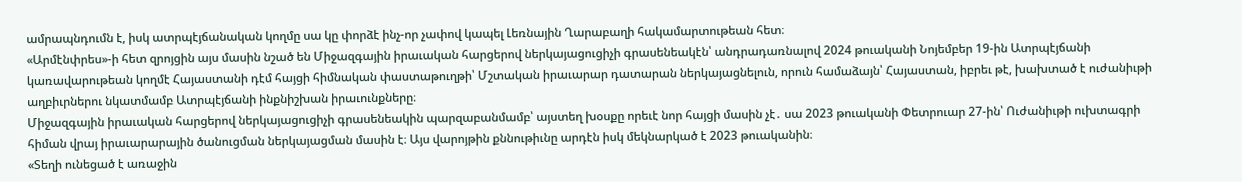ամրապնդումն է, իսկ ատրպէյճանական կողմը սա կը փորձէ ինչ-որ չափով կապել Լեռնային Ղարաբաղի հակամարտութեան հետ։
«Արմէնփրես»-ի հետ զրոյցին այս մասին նշած են Միջազգային իրաւական հարցերով ներկայացուցիչի գրասենեակէն՝ անդրադառնալով 2024 թուականի Նոյեմբեր 19-ին Ատրպէյճանի կառավարութեան կողմէ Հայաստանի դէմ հայցի հիմնական փաստաթուղթի՝ Մշտական իրաւարար դատարան ներկայացնելուն, որուն համաձայն՝ Հայաստան, իբրեւ թէ, խախտած է ուժանիւթի աղբիւրներու նկատմամբ Ատրպէյճանի ինքնիշխան իրաւունքները։
Միջազգային իրաւական հարցերով ներկայացուցիչի գրասենեակին պարզաբանմամբ՝ այստեղ խօսքը որեւէ նոր հայցի մասին չէ․ սա 2023 թուականի Փետրուար 27-ին՝ Ուժանիւթի ուխտագրի հիման վրայ իրաւարարային ծանուցման ներկայացման մասին է։ Այս վարոյթին քննութիւնը արդէն իսկ մեկնարկած է 2023 թուականին։
«Տեղի ունեցած է առաջին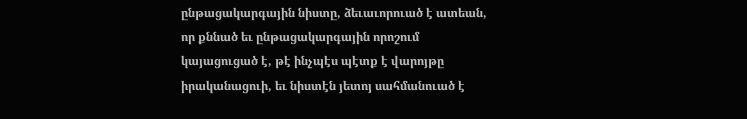ընթացակարգային նիստը, ձեւաւորուած է ատեան, որ քննած եւ ընթացակարգային որոշում կայացուցած է, թէ ինչպէս պէտք է վարոյթը իրականացուի, եւ նիստէն յետոյ սահմանուած է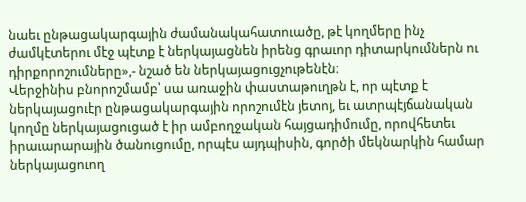նաեւ ընթացակարգային ժամանակահատուածը, թէ կողմերը ինչ ժամկէտերու մէջ պէտք է ներկայացնեն իրենց գրաւոր դիտարկումներն ու դիրքորոշումները»,- նշած են ներկայացուցչութենէն։
Վերջինիս բնորոշմամբ՝ սա առաջին փաստաթուղթն է, որ պէտք է ներկայացուէր ընթացակարգային որոշումէն յետոյ, եւ ատրպէյճանական կողմը ներկայացուցած է իր ամբողջական հայցադիմումը, որովհետեւ իրաւարարային ծանուցումը, որպէս այդպիսին, գործի մեկնարկին համար ներկայացուող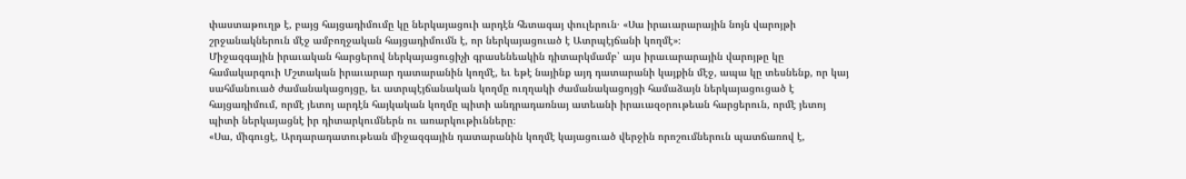փաստաթուղթ է, բայց հայցադիմումը կը ներկայացուի արդէն հետագայ փուլերուն․ «Սա իրաւարարային նոյն վարոյթի շրջանակներուն մէջ ամբողջական հայցադիմումն է, որ ներկայացուած է Ատրպէյճանի կողմէ»։
Միջազգային իրաւական հարցերով ներկայացուցիչի գրասենեակին դիտարկմամբ՝ այս իրաւարարային վարոյթը կը համակարգուի Մշտական իրաւարար դատարանին կողմէ, եւ եթէ նայինք այդ դատարանի կայքին մէջ, ապա կը տեսնենք, որ կայ սահմանուած ժամանակացոյցը, եւ ատրպէյճանական կողմը ուղղակի ժամանակացոյցի համաձայն ներկայացուցած է հայցադիմում, որմէ յետոյ արդէն հայկական կողմը պիտի անդրադառնայ ատեանի իրաւազօրութեան հարցերուն, որմէ յետոյ պիտի ներկայացնէ իր դիտարկումներն ու առարկութիւնները։
«Սա, միգուցէ, Արդարադատութեան միջազգային դատարանին կողմէ կայացուած վերջին որոշումներուն պատճառով է,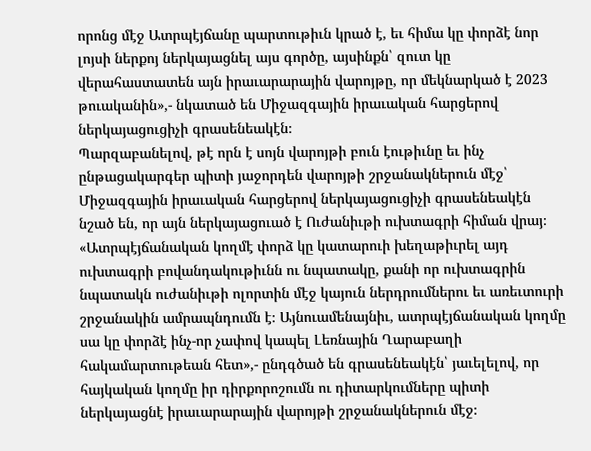որոնց մէջ Ատրպէյճանը պարտութիւն կրած է, եւ հիմա կը փորձէ նոր լոյսի ներքոյ ներկայացնել այս գործը, այսինքն՝ զուտ կը վերահաստատեն այն իրաւարարային վարոյթը, որ մեկնարկած է 2023 թուականին»,- նկատած են Միջազգային իրաւական հարցերով ներկայացուցիչի գրասենեակէն։
Պարզաբանելով, թէ որն է սոյն վարոյթի բուն էութիւնը եւ ինչ ընթացակարգեր պիտի յաջորդեն վարոյթի շրջանակներուն մէջ՝ Միջազգային իրաւական հարցերով ներկայացուցիչի գրասենեակէն նշած են, որ այն ներկայացուած է Ուժանիւթի ուխտագրի հիման վրայ։
«Ատրպէյճանական կողմէ փորձ կը կատարուի խեղաթիւրել այդ ուխտագրի բովանդակութիւնն ու նպատակը, քանի որ ուխտագրին նպատակն ուժանիւթի ոլորտին մէջ կայուն ներդրումներու եւ առեւտուրի շրջանակին ամրապնդումն է։ Այնուամենայնիւ, ատրպէյճանական կողմը սա կը փորձէ ինչ-որ չափով կապել Լեռնային Ղարաբաղի հակամարտութեան հետ»,- ընդգծած են գրասենեակէն՝ յաւելելով, որ հայկական կողմը իր դիրքորոշումն ու դիտարկումները պիտի ներկայացնէ իրաւարարային վարոյթի շրջանակներուն մէջ։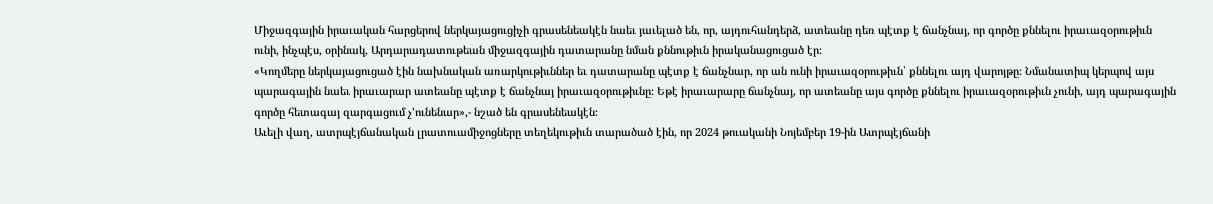Միջազգային իրաւական հարցերով ներկայացուցիչի գրասենեակէն նաեւ յաւելած են, որ, այդուհանդերձ, ատեանը դեռ պէտք է ճանչնայ, որ գործը քննելու իրաւազօրութիւն ունի, ինչպէս, օրինակ, Արդարադատութեան միջազգային դատարանը նման քննութիւն իրականացուցած էր։
«Կողմերը ներկայացուցած էին նախնական առարկութիւններ եւ դատարանը պէտք է ճանչնար, որ ան ունի իրաւազօրութիւն՝ քննելու այդ վարոյթը։ Նմանատիպ կերպով այս պարագային նաեւ իրաւարար ատեանը պէտք է ճանչնայ իրաւազօրութիւնը։ Եթէ իրաւարարը ճանչնայ, որ ատեանը այս գործը քննելու իրաւազօրութիւն չունի, այդ պարագային գործը հետագայ զարգացում չ’ունենար»,- նշած են գրասենեակէն։
Աւելի վաղ, ատրպէյճանական լրատուամիջոցները տեղեկութիւն տարածած էին, որ 2024 թուականի Նոյեմբեր 19-ին Ատրպէյճանի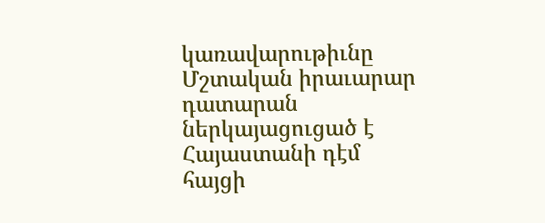կառավարութիւնը Մշտական իրաւարար դատարան ներկայացուցած է Հայաստանի դէմ հայցի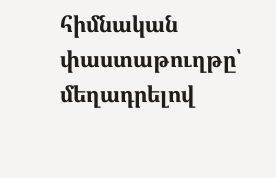հիմնական փաստաթուղթը՝ մեղադրելով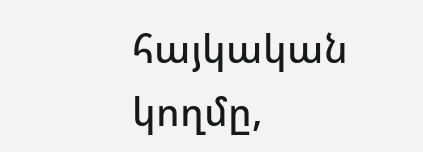հայկական կողմը,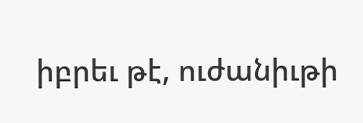իբրեւ թէ, ուժանիւթի